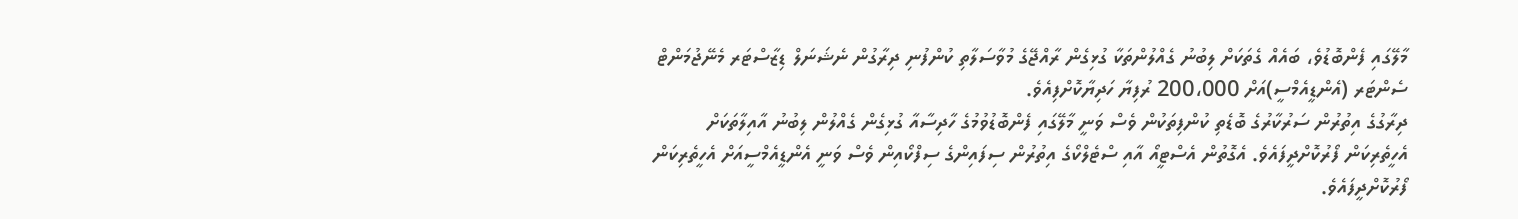މާލޭގައި ފެންބޮޑުވެ، ބައެއް ގެތަކަށް ލިބުނު ގެއްލުންތަކާ ގުޅިގެން ރާއްޖޭގެ މުވާސަލާތި ކުންފުނި ދިރާގުން ނެޝަނަލް ޑިޒާސްޓަރ މެނޭޖުމަންޓް ސެންޓަރ (އެންޑީއެމްސީ)އަށް 200،000 ރުފިޔާ ހަދިޔާކޮށްފިއެވެ.
ދިރާގުގެ އިތުރުން ސަރުކާރުގެ ބޮޑެތި ކުންފިތަކުން ވެސް ވަނީ މާލޭގައި ފެންބޮޑުވުމުގެ ހާދިސާއާ ގުޅިގެން ގެއްލުން ލިބުނު އާއިލާތަކަށް އެހީތެރިކަން ފޯރުކޮށްދީފައެވެ. އެގޮތުން އެސްޓީއޯ އާއި ސްޓެލްކޯގެ އިތުރުން ސިފައިންގެ ސިފްކޯއިން ވެސް ވަނީ އެންޑީއެމްސީއަށް އެހީތެރިކަން ފޯރުކޮށްދީފައެވެ.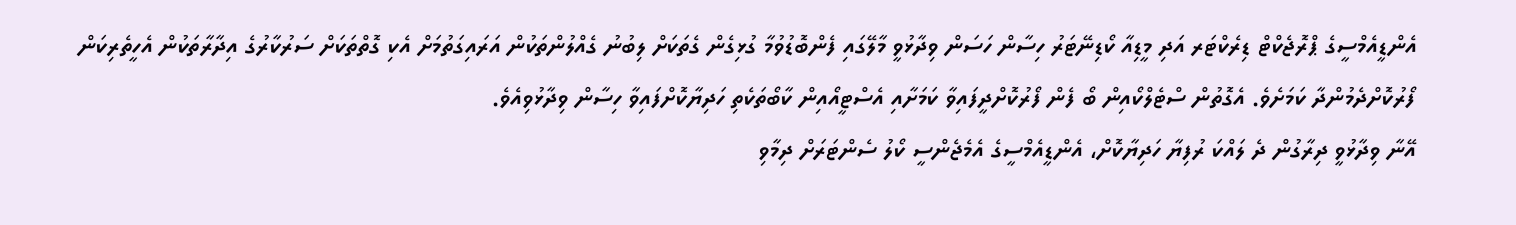އެންޑީއެމްސީގެ ޕްރޮޖެކްޓް ޑިރެކްޓަރ އަދި މީޑިއާ ކޯޑިނޭޓަރު ހިސާން ހަސަން ވިދާޅުވީ މާލޭގައި ފެންބޮޑުވުމާ ގުޅިގެން ގެތަކަށް ލިބުނު ގެއްލުންތަކުން އަރައިގަތުމަށް އެކި ގޮތްތަކަށް ސަރުކާރުގެ އިދާރާތަކުން އެހީތެރިކަން ފޯރުކޮށްދެމުންދާ ކަމަށެވެ. އެގޮތުން ސްޓެލްކޯއިން ބޯ ފެން ފޯރުކޮށްދީފައިވާ ކަމަށާއި އެސްޓީއޯއިން ކާބޯތަކެތި ހަދިޔާކޮށްފައިވާ ހިސާން ވިދާޅުވިއެވެ.
އޭނާ ވިދާޅުވީ ދިރާގުން ދެ ލައްކަ ރުފިޔާ ހަދިޔާކޮށް، އެންޑީއެމްސީގެ އެމެޖެންސީ ކޯލު ސެންޓަރަށް ދިމާވި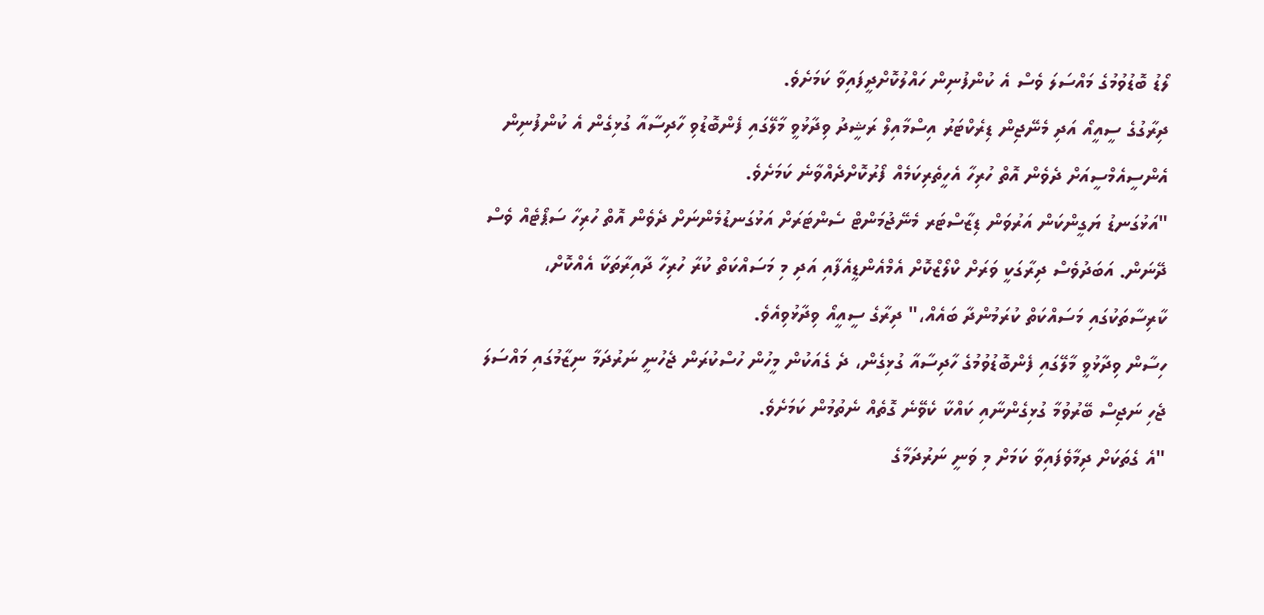ލޯޑު ބޮޑުވުމުގެ މައްސަލަ ވެސް އެ ކުންފުނިން ހައްލުކޮށްދީފައިވާ ކަމަށެވެ.
ދިރާގުގެ ސީއީއޯ އަދި މެނޭޖިން ޑިރެކްޓަރު އިސްމާއިލް ރަޝީދު ވިދާޅުވީ މާލޭގައި ފެންބޮޑުވި ހާދިސާއާ ގުޅިގެން އެ ކުންފުނިން އެންސީއެމްސީއަށް ދެވެން އޮތް ހުރިހާ އެހީތެރިކަމެއް ފޯރުކޮށްދެއްވާނެ ކަމަށެވެ.
"އަޅުގަނޑު ޔަގީންކަން އަރުވަން ޑިޒާސްޓަރ މެނޭޖުމަންޓް ސެންޓަރަށް އަޅުގަނޑުމެންނަށް ދެވެން އޮތް ހުރިހާ ސަޕޯޓެއް ވެސް ދޭނަން. އަބަދުވެސް ދިރާގަކީ ވަރަށް ކްލޯޒްކޮށް އެމްއެންޑީއެފާއި އަދި މި މަސައްކަތް ކުރާ ހުރިހާ ދާއިރާތަކާ އެއްކޮށް، ކާރިސާތަކުގައި މަސައްކަތް ކުރަމުންދާ ބައެއް،" ދިރާގެ ސީއީއޯ ވިދާޅުވިއެވެ.
ހިސާން ވިދާޅުވީ މާލޭގައި ފެންބޮޑުވުމުގެ ހާދިސާއާ ގުޅިގެން، ދެ ގެއަކުން މީހުން ހުސްކުރަން ޖެހުނީ ނަރުދަމާ ނިޒާމުގައި މައްސަލަ ޖެހި ނަޖިސް ބޭރުވުމާ ގުޅިގެންނާއި ކައްކާ ކެވޭނެ ގޮތެއް ނެތުމުން ކަމަށެވެ.
"އެ ގެތަކަށް ދިމާވެފައިވާ ކަމަށް މި ވަނީ ނަރުދަމާގެ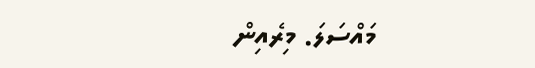މައްސަލަ. މިރެއިން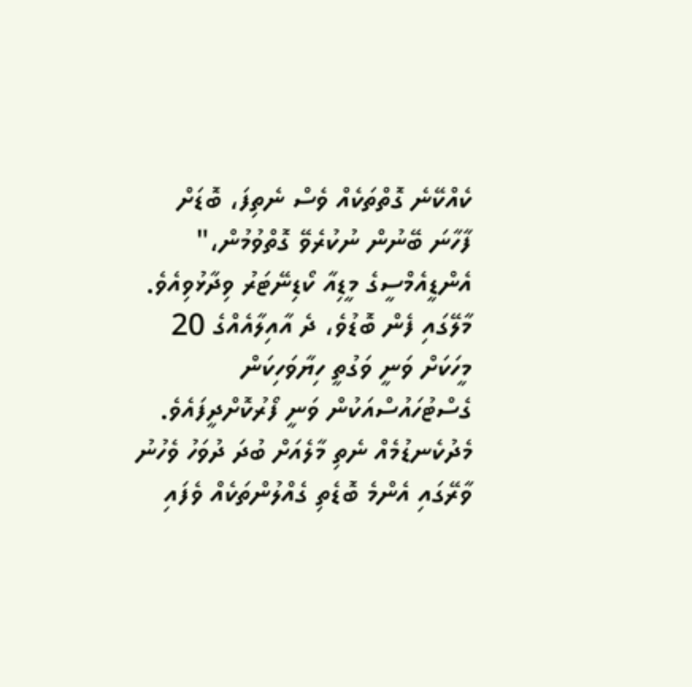ކެއްކޭނެ ގޮތްތަކެއް ވެސް ނެތިފަ، ބޮޑަށް ފާހާނަ ބޭނުން ނުކުރެވޭ ގޮތްވުމުން،" އެންޑީއެމްސީގެ މީޑިއާ ކޯޑިނޭޓަރު ވިދާޅުވިއެވެ.
މާލޭގައި ފެން ބޮޑުވެ، ދެ އާއިލާއެއްގެ 20 މީހަކަށް ވަނީ ވަގުތީ ހިޔާވަހިކަން ގެސްޓުހައުސްއަކުން ވަނީ ފޯރުކޮށްދީފައެވެ. މެދުކެނޑުމެއް ނެތި މާލެއަށް ބުދަ ދުވަހު ވެހުނު ވާރޭގައި އެންމެ ބޮޑެތި ގެއްލުންތަކެއް ވެފައި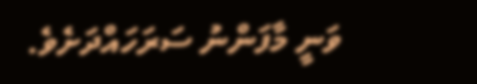ވަނީ މާފަންނު ސަރަހައްދަށެވެ.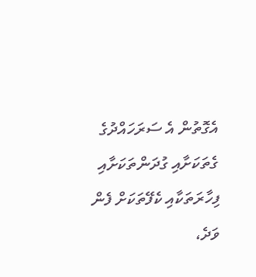އެގޮތުން އެ ސަރަހައްދުގެ ގެތަކަށާއި ގުދަންތަކަށާއި ފިހާރަތަކާއި ކެފޭތަކަށް ފެން ވަދެ،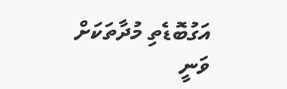އަގުބޮޑެތި މުދާތަކަށް ވަނީ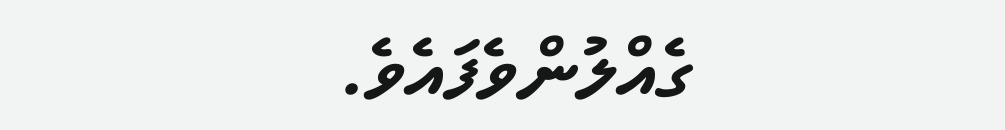ގެއްލުންވެފައެވެ.